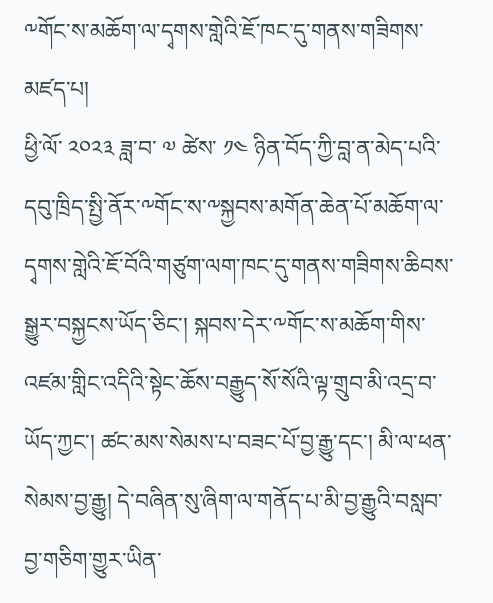༸གོང་ས་མཆོག་ལ་དྭགས་གླེའི་ཇོ་ཁང་དུ་གནས་གཟིགས་མཛད་པ།
ཕྱི་ལོ་ ༢༠༢༣ ཟླ་བ་ ༧ ཚེས་ ༡༤ ཉིན་བོད་ཀྱི་བླ་ན་མེད་པའི་དབུ་ཁྲིད་སྤྱི་ནོར་༸གོང་ས་༸སྐྱབས་མགོན་ཆེན་པོ་མཆོག་ལ་དྭགས་གླེའི་ཇོ་བོའི་གཙུག་ལག་ཁང་དུ་གནས་གཟིགས་ཆིབས་སྒྱུར་བསྐྱངས་ཡོད་ཅིང་། སྐབས་དེར་༸གོང་ས་མཆོག་གིས་འཛམ་གླིང་འདིའི་སྟེང་ཆོས་བརྒྱུད་སོ་སོའི་ལྟ་གྲུབ་མི་འདྲ་བ་ཡོད་ཀྱང་། ཚང་མས་སེམས་པ་བཟང་པོ་བྱ་རྒྱུ་དང་། མི་ལ་ཕན་སེམས་བྱ་རྒྱུ། དེ་བཞིན་སུ་ཞིག་ལ་གནོད་པ་མི་བྱ་རྒྱུའི་བསླབ་བྱ་གཅིག་གྱུར་ཡིན་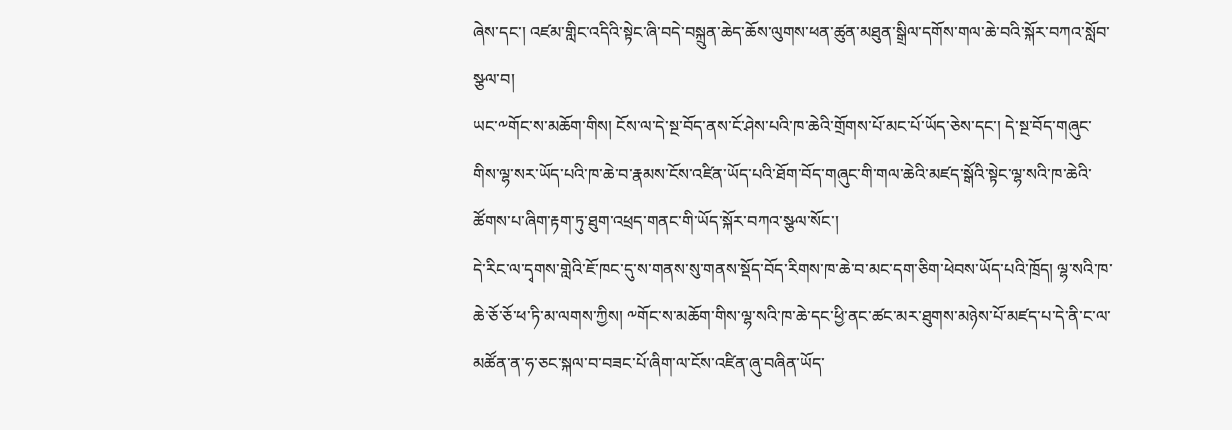ཞེས་དང་། འཛམ་གླིང་འདིའི་སྟེང་ཞི་བདེ་བསྐྲུན་ཆེད་ཆོས་ལུགས་ཕན་ཚུན་མཐུན་སྒྲིལ་དགོས་གལ་ཆེ་བའི་སྐོར་བཀའ་སློབ་སྩལ་བ།
ཡང་༸གོང་ས་མཆོག་གིས། ངོས་ལ་དེ་སྔ་བོད་ནས་ངོ་ཤེས་པའི་ཁ་ཆེའི་གྲོགས་པོ་མང་པོ་ཡོད་ཅེས་དང་། དེ་སྔ་བོད་གཞུང་གིས་ལྷ་སར་ཡོད་པའི་ཁ་ཆེ་བ་རྣམས་ངོས་འཛིན་ཡོད་པའི་ཐོག་བོད་གཞུང་གི་གལ་ཆེའི་མཛད་སྒོའི་སྟེང་ལྷ་སའི་ཁ་ཆེའི་ཚོགས་པ་ཞིག་རྟག་ཏུ་ཐུག་འཕྲད་གནང་གི་ཡོད་སྐོར་བཀའ་སྩལ་སོང་།
དེ་རིང་ལ་དྭགས་གླེའི་ཇོ་ཁང་དུ་ས་གནས་སུ་གནས་སྡོད་བོད་རིགས་ཁ་ཆེ་བ་མང་དག་ཅིག་ཕེབས་ཡོད་པའི་ཁྲོད། ལྷ་སའི་ཁ་ཆེ་ཅོ་ཅོ་ཕ་ཏི་མ་ལགས་ཀྱིས། ༸གོང་ས་མཆོག་གིས་ལྷ་སའི་ཁ་ཆེ་དང་ཕྱི་ནང་ཚང་མར་ཐུགས་མཉེས་པོ་མཛད་པ་དེ་ནི་ང་ལ་མཚོན་ན་ཧ་ཅང་སྐལ་བ་བཟང་པོ་ཞིག་ལ་ངོས་འཛིན་ཞུ་བཞིན་ཡོད་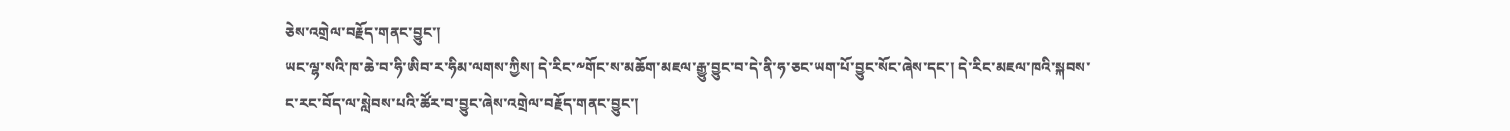ཅེས་འགྲེལ་བརྗོད་གནང་བྱུང་།
ཡང་ལྷ་སའི་ཁ་ཆེ་བ་ཧི་ཨིབ་ར་ཧིམ་ལགས་ཀྱིས། དེ་རིང་༸གོང་ས་མཆོག་མཇལ་རྒྱུ་བྱུང་བ་དེ་ནི་ཧ་ཅང་ཡག་པོ་བྱུང་སོང་ཞེས་དང་། དེ་རིང་མཇལ་ཁའི་སྐབས་ང་རང་བོད་ལ་སླེབས་པའི་ཚོར་བ་བྱུང་ཞེས་འགྲེལ་བརྗོད་གནང་བྱུང་།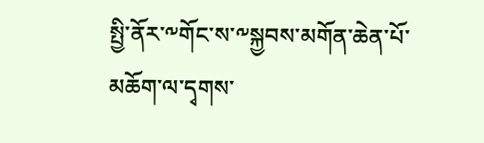སྤྱི་ནོར་༸གོང་ས་༸སྐྱབས་མགོན་ཆེན་པོ་མཆོག་ལ་དྭགས་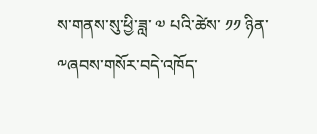ས་གནས་སུ་ཕྱི་ཟླ་ ༧ པའི་ཚེས་ ༡༡ ཉིན་༸ཞབས་གསོར་བདེ་འཁོད་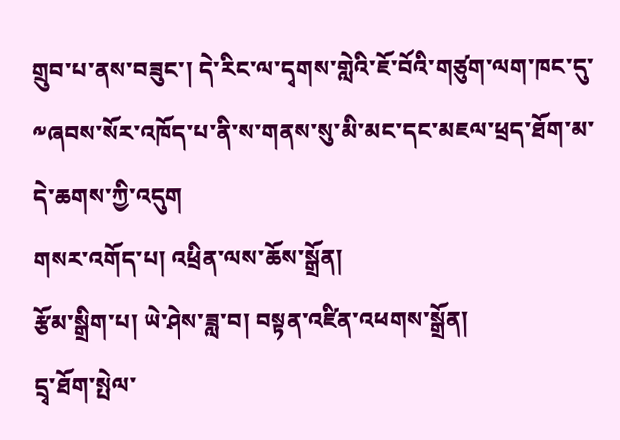གྲུབ་པ་ནས་བཟུང་། དེ་རིང་ལ་དྭགས་གླེའི་ཇོ་བོའི་གཙུག་ལག་ཁང་དུ་༸ཞབས་སོར་འཁོད་པ་ནི་ས་གནས་སུ་མི་མང་དང་མཇལ་ཕྲད་ཐོག་མ་དེ་ཆགས་ཀྱི་འདུག
གསར་འགོད་པ། འཕྲིན་ལས་ཆོས་སྒྲོན།
རྩོམ་སྒྲིག་པ། ཡེ་ཤེས་ཟླ་བ། བསྟན་འཛིན་འཕགས་སྒྲོན།
དྲྭ་ཐོག་སྤེལ་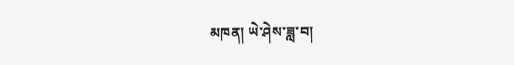མཁན། ཡེ་ཤེས་ཟླ་བ།